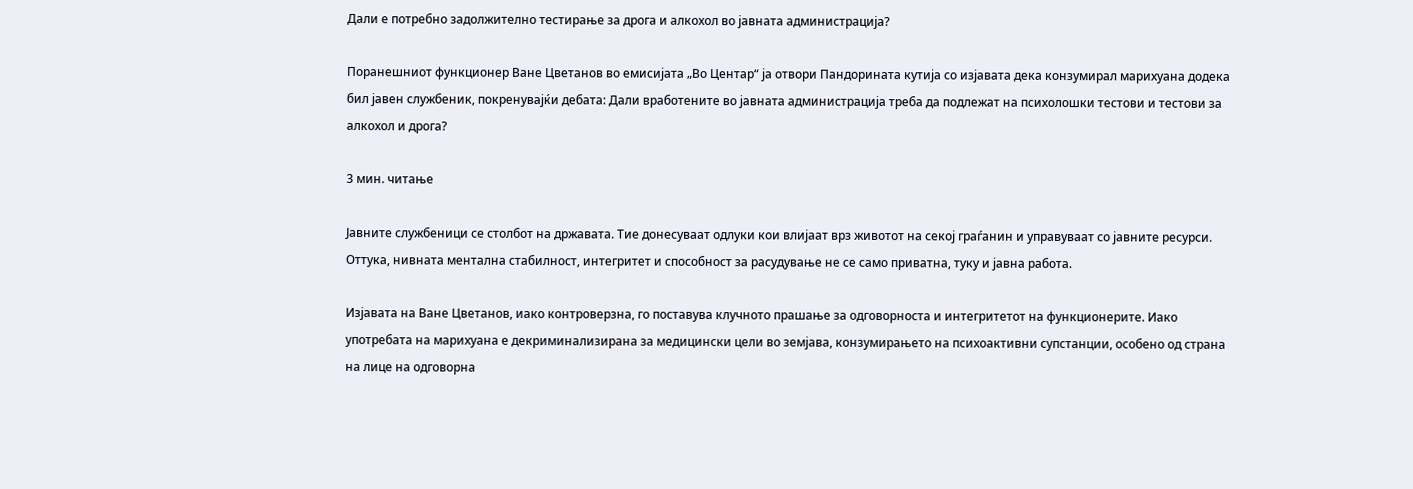Дали е потребно задолжително тестирање за дрога и алкохол во јавната администрација?

Поранешниот функционер Ване Цветанов во емисијата „Во Центар“ ја отвори Пандорината кутија со изјавата дека конзумирал марихуана додека бил јавен службеник, покренувајќи дебата: Дали вработените во јавната администрација треба да подлежат на психолошки тестови и тестови за алкохол и дрога?

3 мин. читање

Јавните службеници се столбот на државата. Тие донесуваат одлуки кои влијаат врз животот на секој граѓанин и управуваат со јавните ресурси. Оттука, нивната ментална стабилност, интегритет и способност за расудување не се само приватна, туку и јавна работа.

Изјавата на Ване Цветанов, иако контроверзна, го поставува клучното прашање за одговорноста и интегритетот на функционерите. Иако употребата на марихуана е декриминализирана за медицински цели во земјава, конзумирањето на психоактивни супстанции, особено од страна на лице на одговорна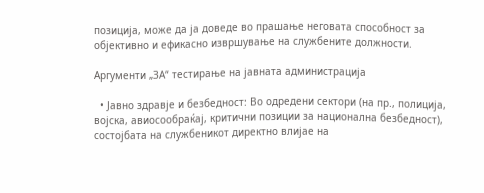позиција, може да ја доведе во прашање неговата способност за објективно и ефикасно извршување на службените должности.

Аргументи „ЗА“ тестирање на јавната администрација

  • Јавно здравје и безбедност: Во одредени сектори (на пр., полиција, војска, авиосообраќај, критични позиции за национална безбедност), состојбата на службеникот директно влијае на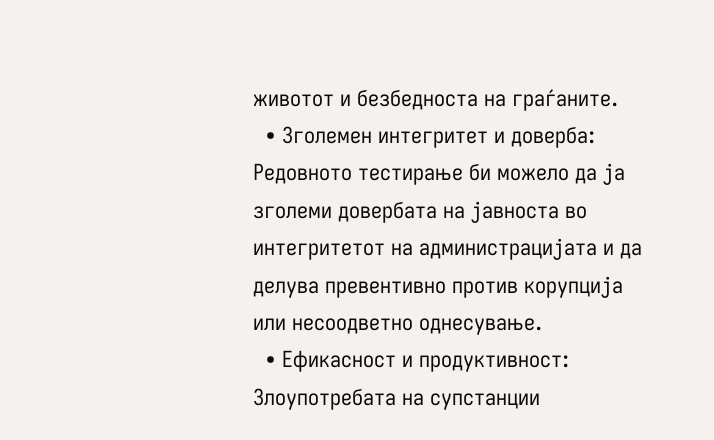животот и безбедноста на граѓаните.
  • Зголемен интегритет и доверба: Редовното тестирање би можело да ја зголеми довербата на јавноста во интегритетот на администрацијата и да делува превентивно против корупција или несоодветно однесување.
  • Ефикасност и продуктивност: Злоупотребата на супстанции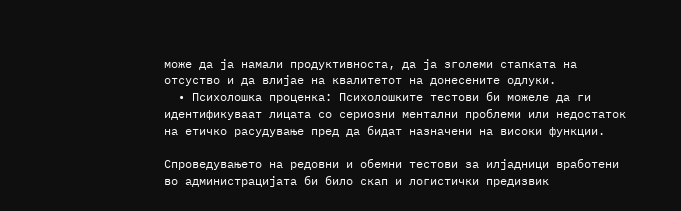може да ја намали продуктивноста, да ја зголеми стапката на отсуство и да влијае на квалитетот на донесените одлуки.
  • Психолошка проценка: Психолошките тестови би можеле да ги идентификуваат лицата со сериозни ментални проблеми или недостаток на етичко расудување пред да бидат назначени на високи функции.

Спроведувањето на редовни и обемни тестови за илјадници вработени во администрацијата би било скап и логистички предизвик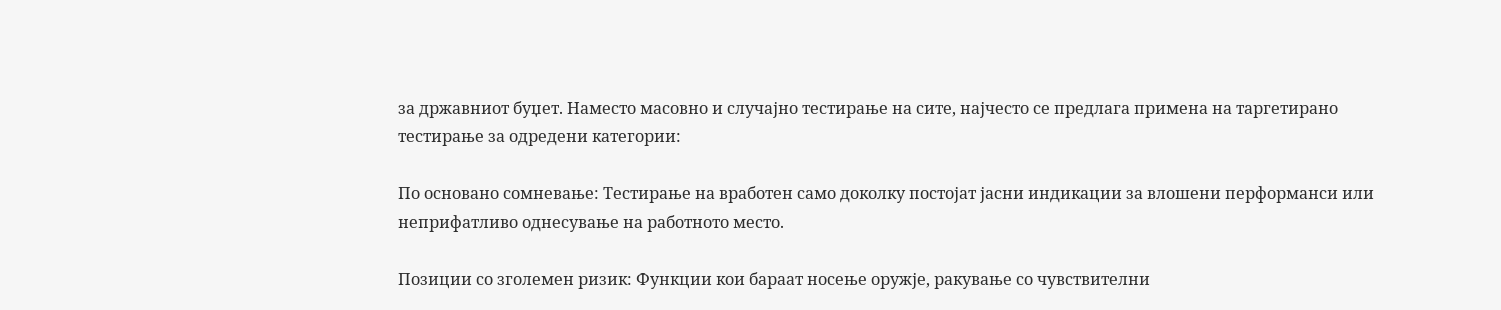за државниот буџет. Наместо масовно и случајно тестирање на сите, најчесто се предлага примена на таргетирано тестирање за одредени категории:

По основано сомневање: Тестирање на вработен само доколку постојат јасни индикации за влошени перформанси или неприфатливо однесување на работното место.

Позиции со зголемен ризик: Функции кои бараат носење оружје, ракување со чувствителни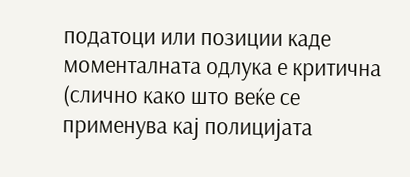податоци или позиции каде моменталната одлука е критична (слично како што веќе се применува кај полицијата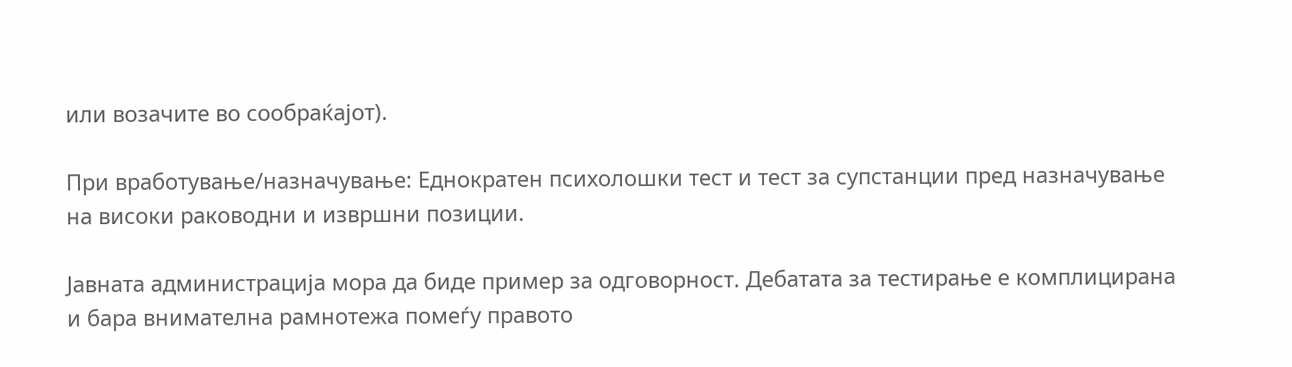или возачите во сообраќајот).

При вработување/назначување: Еднократен психолошки тест и тест за супстанции пред назначување на високи раководни и извршни позиции.

Јавната администрација мора да биде пример за одговорност. Дебатата за тестирање е комплицирана и бара внимателна рамнотежа помеѓу правото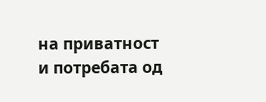на приватност и потребата од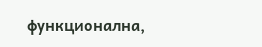функционална,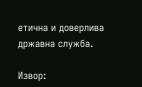етична и доверлива државна служба.

Извор: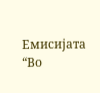Емисијата “Во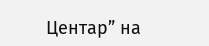Центар” на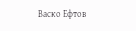Васко Ефтов